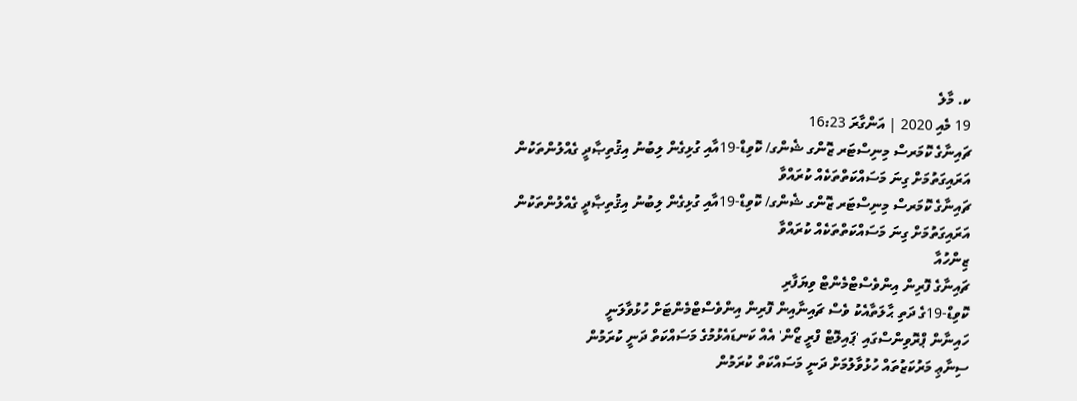ކ. މާލެ
19 މެއި 2020 | އަންގާރަ 16:23
ޗައިނާގެ ކޮމަރސް މިނިސްޓަރ ޒޮންގ ޝެންގ/ ކޮވިޑް-19އާއި ގުޅިގެން ލިބުނު އިޤުތިޞާދީ ގެއްލުންތަކުން އަރައިގަތުމަށް ގިނަ މަސައްކަތްތަކެއް ކުރައްވާ
ޗައިނާގެ ކޮމަރސް މިނިސްޓަރ ޒޮންގ ޝެންގ/ ކޮވިޑް-19އާއި ގުޅިގެން ލިބުނު އިޤުތިޞާދީ ގެއްލުންތަކުން އަރައިގަތުމަށް ގިނަ މަސައްކަތްތަކެއް ކުރައްވާ
ޒިންހުއާ
ޗައިނާގެ ފޮރިން އިންވެސްޓްމެންޓް ވިޔަފާރި
ކޮވިޑް-19ގެ ދަތި ޙާލަތާއެކު ވެސް ޗައިނާއިން ފޮރިން އިންވެސްޓްމެންޓަށް ހުޅުވާލަނީ
ހައިނާން ޕްރޮވިންސްގައި 'ޕައިލޮޓް ފްރީ ޒޯން' އެއް ކަނޑައެޅުމުގެ މަސައްކަތް ދަނީ ކުރަމުން
ސިނާޢި މަރުކަޒުތައް ހުޅުވާލުމަށް ދަނީ މަސައްކަތް ކުރަމުން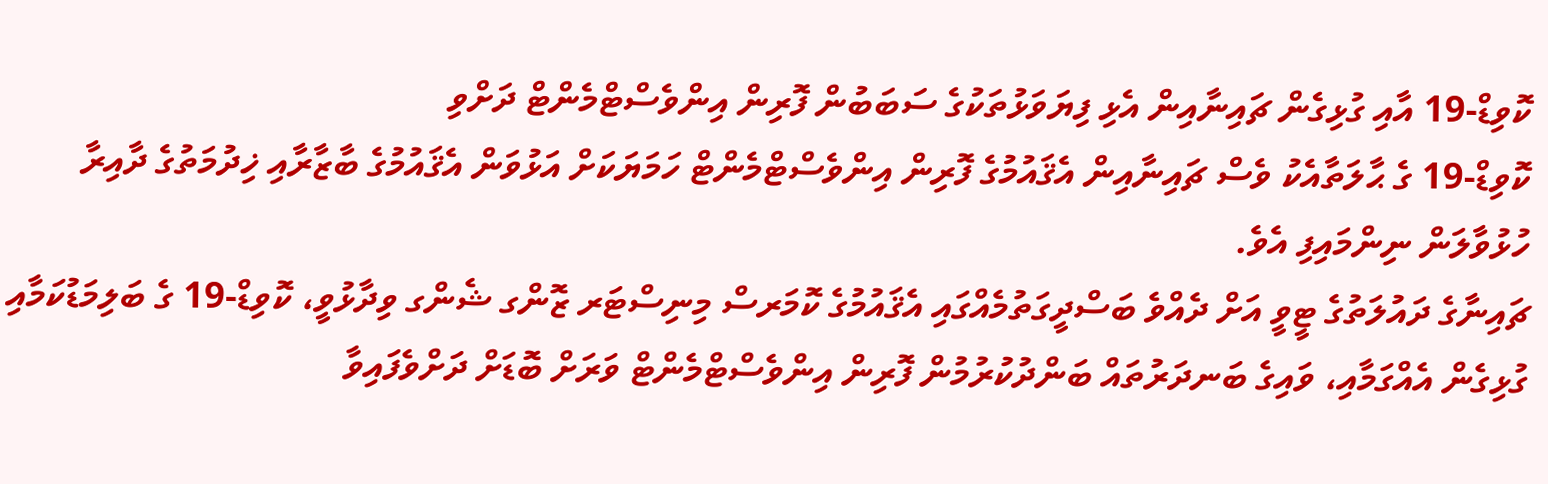ކޮވިޑް-19 އާއި ގުޅިގެން ޗައިނާއިން އެޅި ފިޔަވަޅުތަކުގެ ސަބަބުން ފޮރިން އިންވެސްޓްމެންޓް ދަށްވި
ކޮވިޑް-19 ގެ ޙާލަތާއެކު ވެސް ޗައިނާއިން އެޤައުމުގެ ފޮރިން އިންވެސްޓްމެންޓް ހަމަޔަކަށް އަޅުވަން އެޤައުމުގެ ބާޒާރާއި ޚިދުމަތުގެ ދާއިރާ ހުޅުވާލަން ނިންމައިފި އެވެ.
ޗައިނާގެ ދައުލަތުގެ ޓީވީ އަށް ދެއްވެ ބަސްދީގަތުމެއްގައި އެޤައުމުގެ ކޮމަރސް މިނިސްޓަރ ޒޮންގ ޝެންގ ވިދާޅުވީ، ކޮވިޑް-19 ގެ ބަލިމަޑުކަމާއި ގުޅިގެން އެއްގަމާއި، ވައިގެ ބަނދަރުތައް ބަންދުކުރުމުން ފޮރިން އިންވެސްޓްމެންޓް ވަރަށް ބޮޑަށް ދަށްވެފައިވާ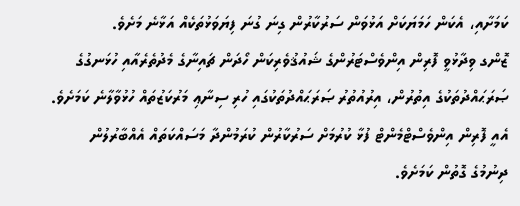ކަމަށާއި، އެކަން ހަމަޔަކަށް އަޅުވަން ސަރުކާރުން ގިނަ ގުނަ ފިޔަވަޅުތަކެއް އަޅާނެ މަށެވެ.
ޒޮންގ ވިދާޅުވީ ފޮރިން އިންވެސްޓަރުންގެ ޝައުޤުވެރިކަން ހޯދަން ޗައިނާގެ މެދުތެރެއާއި ހުޅަނގުގެ ޞަރަޙައްދުތަކުގެ އިތުރުން، އިރުއުތުރު ޞަރަޙައްދުތަކުގައި ހުރި ސިނާޢި މަރުކަޒުތައް ހުޅުވާލާނެ ކަމަށެވެ. އެއީ ފޮރިން އިންވެސްޓްމެންޓް ފުޅާ ކުރުމަށް ސަރުކާރުން ކުރަމުންދާ މަސައްކަތައް އެއްބާރުލުން ދިނުމުގެ ގޮތުން ކަމަށެވެ.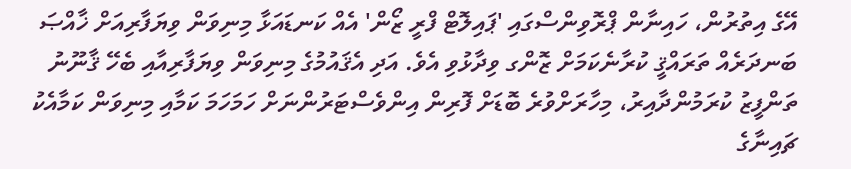އޭގެ އިތުރުން، ހައިނާން ޕްރޮވިންސްގައި 'ޕައިލޮޓް ފްރީ ޒޯން' އެއް ކަނޑައަޅާ މިނިވަން ވިޔަފާރިއަށް ޚާއްޞަ ބަނދަރެއް ތަރައްޤީ ކުރާނެކަމަށް ޒޮންގ ވިދާޅުވި އެވެ. އަދި އެޤައުމުގެ މިނިވަން ވިޔަފާރިއާއި ބެހޭ ޤާނޫނު ތަންފީޒު ކުރަމުންދާއިރު، މިހާރަށްވުރެ ބޮޑަށް ފޮރިން އިންވެސްޓަރުންނަށް ހަމަހަމަ ކަމާއި މިނިވަން ކަމާއެކު ޗައިނާގެ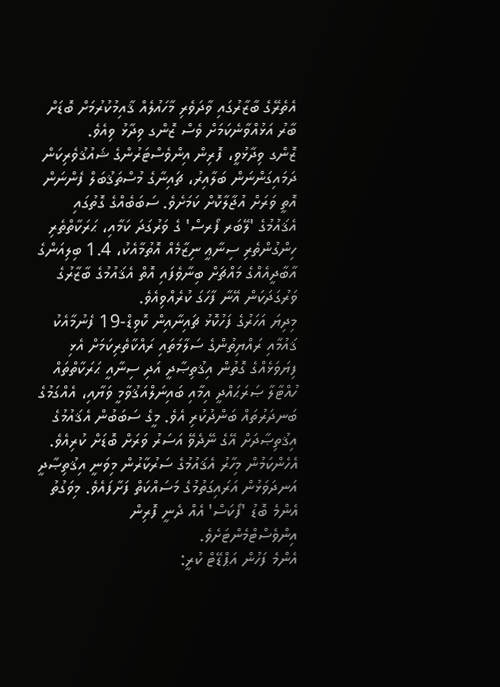އެތެރޭގެ ބާޒާރުގައި ވާދަވެރި މާހައުލެއް ޤާއިމުކުރުމަށް ބޮޑަށް ބާރު އަޅުއްވާނެކަމަށް ވެސް ޒޮންގ ވިދާޅު ވިއެވެ.
ޒޮންގ ވިދާޅުވީ، ފޮރިން އިންވެސްޓަރުންގެ ޝައުޤުވެރިކަން ދަމައިގަންނަން ބަލާއިރު، ޗައިނާގެ މުސްތަޤުބަލް ފެންނަން އޮތީ ވަރަށް އުޖާލާކޮށް ކަމަށެވެ. ސަބަބެއްގެ ގޮތުގައި އެޤައުމުގެ 'ލޭބަރ ފޯރސް' ގެ ވަރުގަދަ ކަމާއި، ޙަރަކާތްތެރި ހިންގުންތެރި ސިނާޢީ ނިޒާމެއް އޮތުމާއެކު، 1.4 ބިލިއަންގެ އާބާދީއެއްގެ މައްޗަށް ބިނާވެފައި އޮތް އެޤައުމުގެ ބާޒާރުގެ ވަރުގަދަކަން އޭނާ ފާހަގަ ކުރެއްވިއެވެ.
މިދިޔަ އަހަރުގެ ފަހުކޮޅު ޗައިނާއިން ކޮވިޑް-19 ފެނުމާއެކު ޤައުމާއި ރައްޔިތުންގެ ސަލާމަތައި ރައްކާތެރިކަމަށް އެޅި ފިޔަވަޅެއްގެ ގޮތުން އިޤުތިޞާދީ އަދި ސިނާއީ ޙަރަކާތްތައް ހުއްޓާލާ ޞަރަޙައްދީ އިމާއި ބައިނަލްއަޤުވާމީ ވަޔާއި، އެއްގަމުގެ ބަނދަރުތައް ބަންދުކުރި އެވެ. މީގެ ސަބަބުން އެޤައުމުގެ އިޤުތިޞާދަށް އޭގެ ނޭދެވޭ އަސަރު ވަރަށް ބޮޑަށް ކުރިއެވެ. އެހެންކަމުން މިހާރު އެޤައުމުގެ ސަރުކާރުން މިވަނީ އިޤުތިޞާދީ އަނދަވަޅުން އަރައިގަތުމުގެ މަސައްކަތް ފަށާފައެވެ. މިވަގުތު އެންމެ ބޮޑު 'ފޯކަސް' އެއް ދެނީ ފޮރިން އިންވެސްޓްމެންޓަށެވެ.
އެންމެ ފަހުން އަޕްޑޭޓް ކުރީ: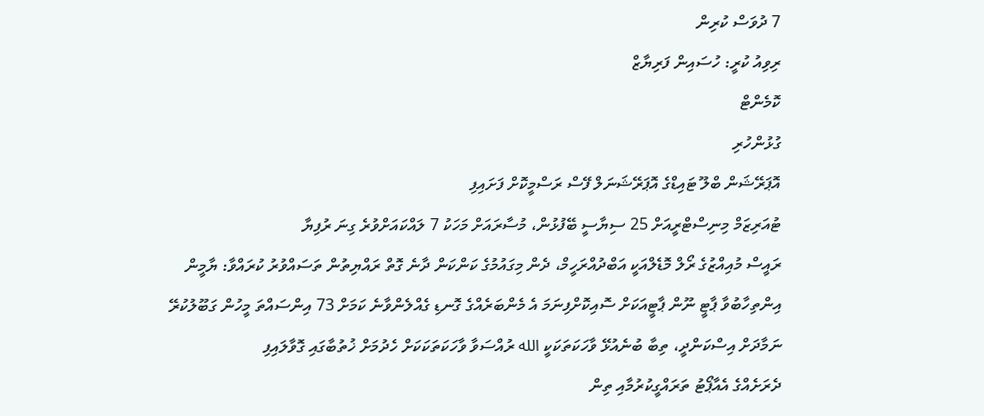7 ދުވަސް ކުރިން
ރިވިއު ކުރީ: ހުސައިން ފަރިޔާޒް
ކޮމެންޓް
ގުޅުންހުރި
އޮޕަރޭޝަން ބްލޫ ޓައިޑްގެ އޮޕަރޭޝަނަލް ފޭސް ރަސްމީކޮށް ފަށައިފި
ޓުއަރިޒަމް މިނިސްޓްރީއަށް 25 ސިޔާސީ ބޭފުޅުން، މުސާރައަށް މަހަކު 7 ލައްކައަށްވުރެ ގިނަ ރުފިޔާ
ރައީސް މުއިއްޒުގެ ރޯލް މޮޑެލްއަކީ އަބްދުއްރަހީމް، ދެން މިގައުމުގެ ކަންކަން ދާނެ ގޮތް ރައްޔިތުން ތަސައްވުރު ކުރައްވާ: ޔާމީން
އިންތިހާބުވާ ޕާޓީ ނޫން ޕާޓީއަކަށް ސޮއިކޮށްފިނަމަ އެ މެންބަރެއްގެ ގޮނޑި ގެއްލެންވާނެ ކަމަށް 73 އިންސައްތަ މީހުން ގަބޫލުކުރޭ
ނަމާދަށް އިސްކަންދީ، ތިބާ ބުނެއުޅޭ ވާހަކަތަކަކީ الله ރުއްސަވާ ވާހަކަތަކަކަށް ހެދުމަށް ޚުތުބާގައި ގޮވާލައިފި
ދެރަށެއްގެ އެއާޕޯޓު ތަރައްގީކުރުމާއި ތިން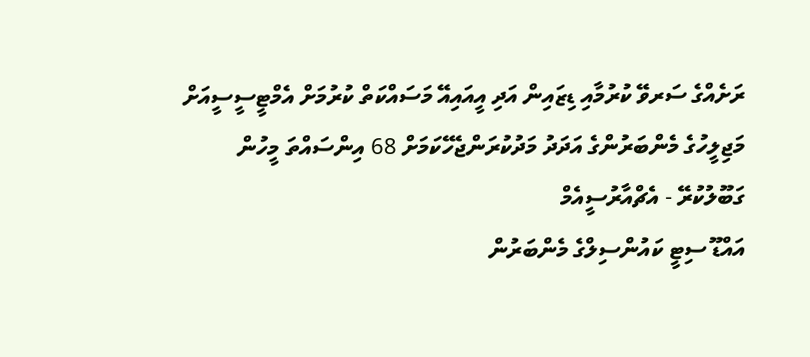ރަށެއްގެ ސަރވޭ ކުރުމާއި ޑިޒައިން އަދި އީއައިއޭ މަސައްކަތް ކުރުމަށް އެމްޓީސީސީއަށް
މަޖިލީހުގެ މެންބަރުންގެ އަދަދު މަދުކުރަންޖެހޭކަމަށް 68 އިންސައްތަ މީހުން ގަބޫލުކުރޭ - އެޗްއާރުސީއެމް
އައްޑޫ ސިޓީ ކައުންސިލްގެ މެންބަރުން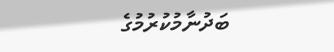ބަދުނާމުކުރުމުގެ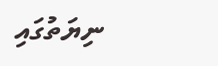ނިޔަތުގައި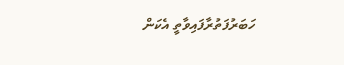ހަބަރުފަތުރާފައިވާތީ އެކަން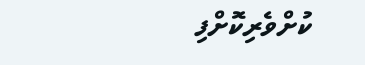ކުށްވެރިކޮށްފި